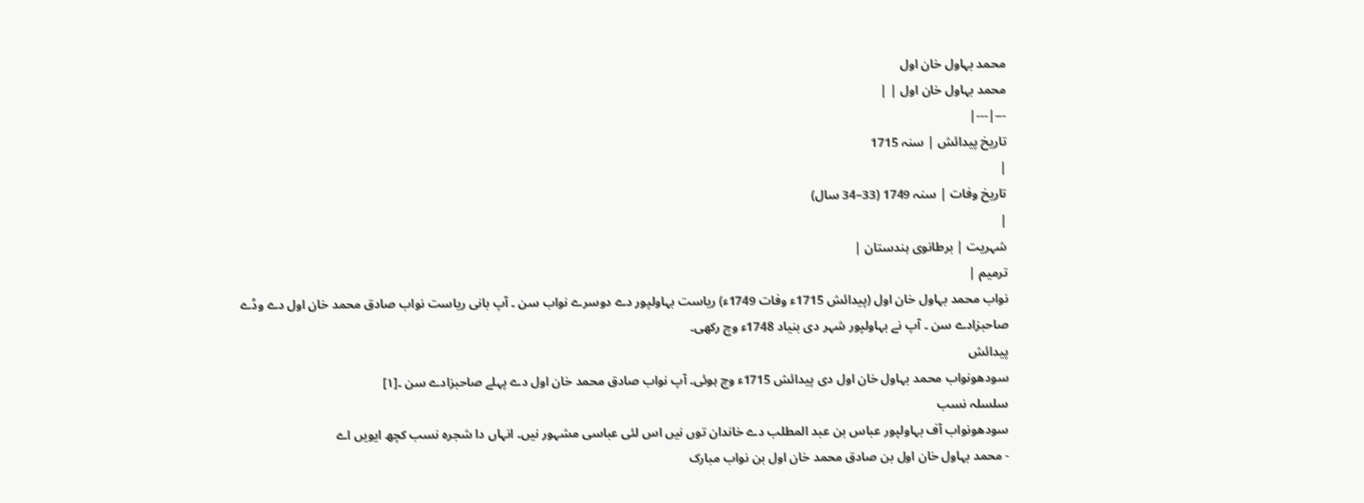محمد بہاول خان اول
محمد بہاول خان اول | |
---|---|
تاریخ پیدائش | سنہ 1715
|
تاریخ وفات | سنہ 1749 (33–34 سال)
|
شہریت | برطانوی ہندستان |
ترمیم |
نواب محمد بہاول خان اول (پیدائش 1715ء وفات 1749ء) ریاست بہاولپور دے دوسرے نواب سن ۔ آپ بانی ریاست نواب صادق محمد خان اول دے وڈے صاحبزادے سن ۔ آپ نے بہاولپور شہر دی بنیاد 1748ء وچ رکھی۔
پیدائش
سودھونواب محمد بہاول خان اول دی پیدائش 1715ء وچ ہوئی۔ آپ نواب صادق محمد خان اول دے پہلے صاحبزادے سن ۔[۱]
سلسلہ نسب
سودھونواب آف بہاولپور عباس بن عبد المطلب دے خاندان توں نيں اس لئی عباسی مشہور نيں۔ انہاں دا شجرہ نسب کچھ ایويں اے
- محمد بہاول خان اول بن صادق محمد خان اول بن نواب مبارک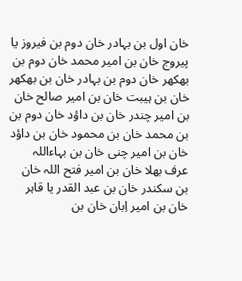خان اول بن بہادر خان دوم بن فیروز یا پیروج خان بن امیر محمد خان دوم بن بھکھر خان دوم بن بہادر خان بن بھکھر خان بن ہیبت خان بن امیر صالح خان بن امیر چندر خان بن داؤد خان دوم بن بن محمد خان بن محمود خان بن داؤد خان بن امیر چنی خان بن بہاءاللہ عرف بھلا خان بن امیر فتح اللہ خان بن سکندر خان بن عبد القدر یا قاہر خان بن امیر اِبان خان بن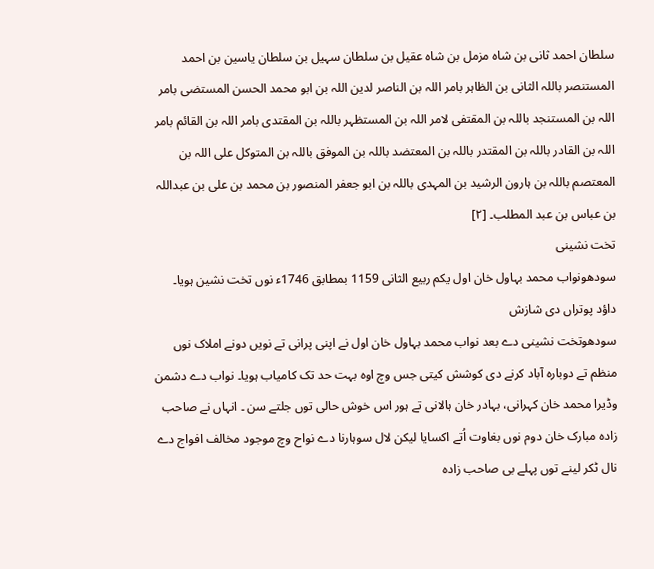سلطان احمد ثانی بن شاہ مزمل بن شاہ عقیل بن سلطان سہیل بن سلطان یاسین بن احمد المستنصر باللہ الثانی بن الظاہر بامر اللہ بن الناصر لدین اللہ بن ابو محمد الحسن المستضی بامر اللہ بن المستنجد باللہ بن المقتفی لامر اللہ بن المستظہر باللہ بن المقتدی بامر اللہ بن القائم بامر اللہ بن القادر باللہ بن المقتدر باللہ بن المعتضد باللہ بن الموفق باللہ بن المتوکل علی اللہ بن المعتصم باللہ بن ہارون الرشید بن المہدی باللہ بن ابو جعفر المنصور بن محمد بن علی بن عبداللہ بن عباس بن عبد المطلب۔ [۲]
تخت نشینی
سودھونواب محمد بہاول خان اول یکم ربیع الثانی 1159 بمطابق 1746ء نوں تخت نشین ہويا۔
داؤد پوتراں دی شازش
سودھوتخت نشینی دے بعد نواب محمد بہاول خان اول نے اپنی پرانی تے نويں دونے املاک نوں منظم تے دوبارہ آباد کرنے دی کوشش کيتی جس وچ اوہ بہت حد تک کامیاب ہويا۔ نواب دے دشمن وڈیرا محمد خان کہرانی، بہادر خان ہالانی تے ہور اس خوش حالی توں جلتے سن ۔ انہاں نے صاحب زادہ مبارک خان دوم نوں بغاوت اُتے اکسایا لیکن لال سوہارنا دے نواح وچ موجود مخالف افواج دے نال ٹکر لینے توں پہلے بی صاحب زادہ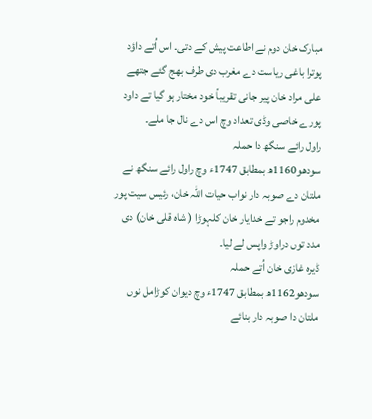مبارک خان دوم نے اطاعت پیش کے دتی۔ اس اُتے داؤد پوترا باغی ریاست دے مغرب دی طرف بھج گئے جتھے علی مراد خان پیر جانی تقریباً خود مختار ہو گیا تے داود پورے خاصی وڈی تعداد وچ اس دے نال جا ملے۔
راول رائے سنگھ دا حملہ
سودھو1160ھ بمطابق 1747ء وچ راول رائے سنگھ نے ملتان دے صوبہ دار نواب حیات اللہ خان، رئیس سیت پور مخدوم راجو تے خدایار خان کلہوڑا ( شاہ قلی خان) دی مدد توں دراوڑ واپس لے لیا۔
ڈیرہ غازی خان اُتے حملہ
سودھو1162ھ بمطابق 1747ء وچ دیوان کوڑامل نوں ملتان دا صوبہ دار بنائے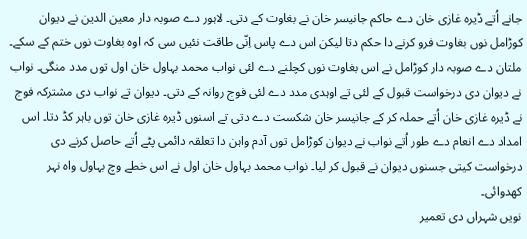جانے اُتے ڈیرہ غازی خان دے حاکم جانیسر خان نے بغاوت کے دتی۔ لاہور دے صوبہ دار معین الدین نے دیوان کوڑامل نوں بغاوت فرو کرنے دا حکم دتا لیکن اس دے پاس اِنّی طاقت نئيں سی کہ اوہ بغاوت نوں ختم کے سکے۔ ملتان دے صوبہ دار کوڑامل نے اس بغاوت نوں کچلنے دے لئی نواب محمد بہاول خان اول توں مدد منگی۔ نواب نے دیوان دی درخواست قبول کے لئی تے اوہدی مدد دے لئی فوج روانہ کے دتی۔ دیوان تے نواب دی مشترکہ فوج نے ڈیرہ غازی خان اُتے حملہ کر کے جانیسر خان شکست دے دتی تے اسنوں ڈیرہ غازی خان توں باہر کڈ دتا۔ اس امداد دے انعام دے طور اُتے نواب نے دیوان کوڑامل توں آدم واہن دا تعلقہ دائمی پٹے اُتے حاصل کرنے دی درخواست کيتی جسنوں دیوان نے قبول کر ليا۔ نواب محمد بہاول خان اول نے اس خطے وچ بہاول واہ نہر کھدوائی۔
نويں شہراں دی تعمیر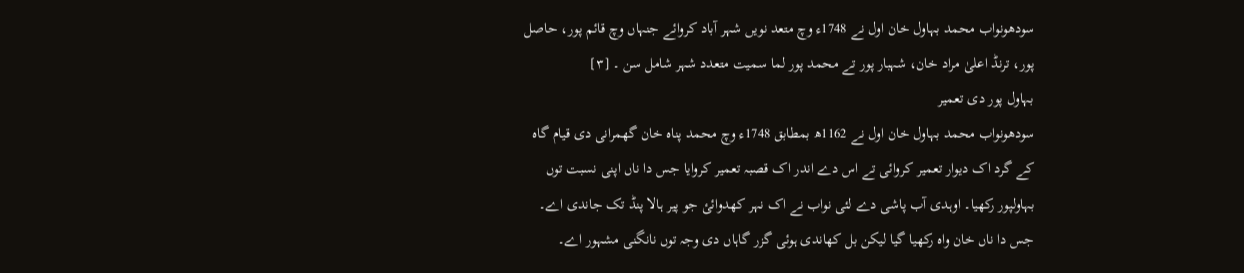سودھونواب محمد بہاول خان اول نے 1748ء وچ متعد نويں شہر آباد کروائے جنہاں وچ قائم پور، حاصل پور، ترنڈ اعلیٰ مراد خان، شہبار پور تے محمد پور لما سمیت متعدد شہر شامل سن ۔ [۳]
بہاول پور دی تعمیر
سودھونواب محمد بہاول خان اول نے 1162ھ بمطابق 1748ء وچ محمد پناہ خان گھمرانی دی قیام گاہ کے گرد اک دیوار تعمیر کروائی تے اس دے اندر اک قصبہ تعمیر کروایا جس دا ناں اپنی نسبت توں بہاولپور رکھیا۔ اوہدی آب پاشی دے لئی نواب نے اک نہر کھدوائئ جو پیر ہالا پنڈ تک جاندی اے۔ جس دا ناں خان واہ رکھیا گیا لیکن بل کھاندی ہوئی گزر گاہاں دی وجہ توں نانگنی مشہور اے۔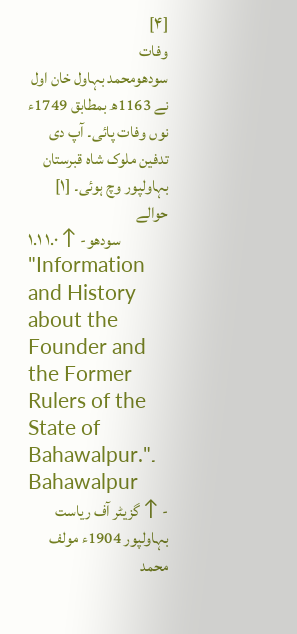[۴]
وفات
سودھومحمد بہاول خان اول نے 1163ھ بمطابق 1749ء نوں وفات پائی۔ آپ دی تدفین ملوک شاہ قبرستان بہاولپور وچ ہوئی۔ [۱]
حوالے
سودھو- ↑ ۱.۰ ۱.۱ "Information and History about the Founder and the Former Rulers of the State of Bahawalpur."۔ Bahawalpur
- ↑ گزیٹر آف ریاست بہاولپور 1904ء مولف محمد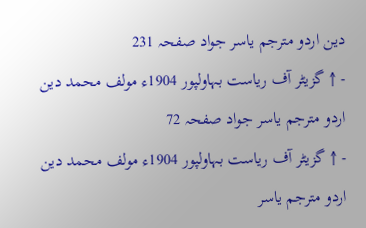دین اردو مترجم یاسر جواد صفحہ 231
- ↑ گزیٹر آف ریاست بہاولپور 1904ء مولف محمد دین اردو مترجم یاسر جواد صفحہ 72
- ↑ گزیٹر آف ریاست بہاولپور 1904ء مولف محمد دین اردو مترجم یاسر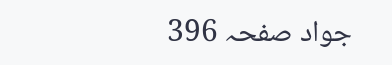جواد صفحہ 396